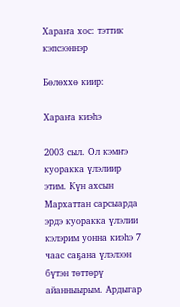Хараҥа хос: тэттик кэпсээннэр

Бөлөххө киир:

Хараҥа киэһэ

2003 сыл. Ол кэмҥэ куоракка үлэлиир этим. Күн ахсын Мархаттан сарсыарда эрдэ куоракка үлэлии кэлэрим уонна киэһэ 7 чаас саҕана үлэлээн бүтэн төттөрү айанныырым. Ардыгар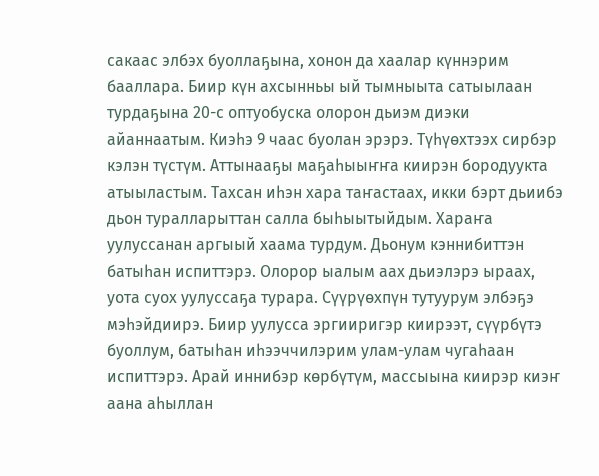сакаас элбэх буоллаҕына, хонон да хаалар күннэрим бааллара. Биир күн ахсынньы ый тымныыта сатыылаан турдаҕына 20-с оптуобуска олорон дьиэм диэки айаннаатым. Киэһэ 9 чаас буолан эрэрэ. Түһүөхтээх сирбэр кэлэн түстүм. Аттынааҕы маҕаһыыҥҥа киирэн бородуукта атыыластым. Тахсан иһэн хара таҥастаах, икки бэрт дьиибэ дьон туралларыттан салла быһыытыйдым. Хараҥа уулуссанан аргыый хаама турдум. Дьонум кэннибиттэн батыһан испиттэрэ. Олорор ыалым аах дьиэлэрэ ыраах, уота суох уулуссаҕа турара. Сүүрүөхпүн тутуурум элбэҕэ мэһэйдиирэ. Биир уулусса эргииригэр киирээт, сүүрбүтэ буоллум, батыһан иһээччилэрим улам-улам чугаһаан испиттэрэ. Арай иннибэр көрбүтүм, массыына киирэр киэҥ аана аһыллан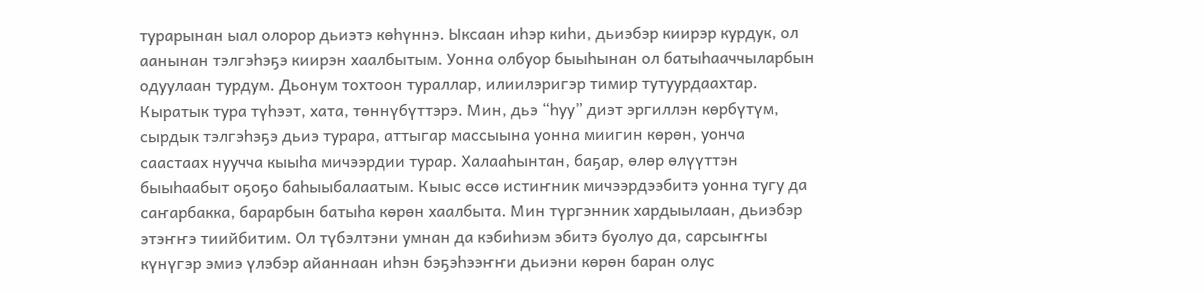турарынан ыал олорор дьиэтэ көһүннэ. Ыксаан иһэр киһи, дьиэбэр киирэр курдук, ол аанынан тэлгэһэҕэ киирэн хаалбытым. Уонна олбуор быыһынан ол батыһааччыларбын одуулаан турдум. Дьонум тохтоон тураллар, илиилэригэр тимир тутуурдаахтар. Кыратык тура түһээт, хата, төннүбүттэрэ. Мин, дьэ “һуу” диэт эргиллэн көрбүтүм, сырдык тэлгэһэҕэ дьиэ турара, аттыгар массыына уонна миигин көрөн, уонча саастаах нуучча кыыһа мичээрдии турар. Халааһынтан, баҕар, өлөр өлүүттэн быыһаабыт оҕоҕо баһыыбалаатым. Кыыс өссө истиҥник мичээрдээбитэ уонна тугу да саҥарбакка, барарбын батыһа көрөн хаалбыта. Мин түргэнник хардыылаан, дьиэбэр этэҥҥэ тиийбитим. Ол түбэлтэни умнан да кэбиһиэм эбитэ буолуо да, сарсыҥҥы күнүгэр эмиэ үлэбэр айаннаан иһэн бэҕэһээҥҥи дьиэни көрөн баран олус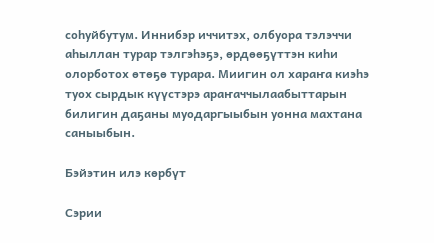соһуйбутум. Иннибэр иччитэх, олбуора тэлэччи аһыллан турар тэлгэһэҕэ, өрдөөҕүттэн киһи олорботох өтөҕө турара. Миигин ол хараҥа киэһэ туох сырдык күүстэрэ араҥаччылаабыттарын билигин даҕаны муодаргыыбын уонна махтана саныыбын.

Бэйэтин илэ көрбүт

Сэрии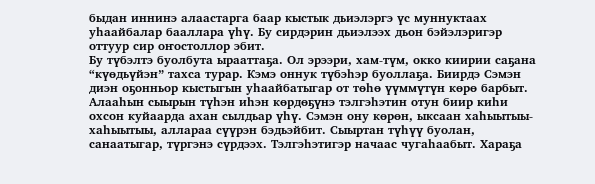быдан иннинэ алаастарга баар кыстык дьиэлэргэ үс муннуктаах уһаайбалар бааллара үһү. Бу сирдэрин дьиэлээх дьон бэйэлэригэр оттуур сир оҥостоллор эбит.
Бу түбэлтэ буолбута ырааттаҕа. Ол эрээри, хам-түм, окко киирии саҕана “күөдьүйэн” тахса турар. Кэмэ оннук түбэһэр буоллаҕа. Биирдэ Сэмэн диэн оҕонньор кыстыгын уһаайбатыгар от төһө үүммүтүн көрө барбыт. Алааһын сыырын түһэн иһэн көрдөҕүнэ тэлгэһэтин отун биир киһи охсон куйаарда ахан сылдьар үһү. Сэмэн ону көрөн, ыксаан хаһыытыы-хаһыытыы, аллараа сүүрэн бэдьэйбит. Сыыртан түһүү буолан, санаатыгар, түргэнэ сүрдээх. Тэлгэһэтигэр начаас чугаһаабыт. Хараҕа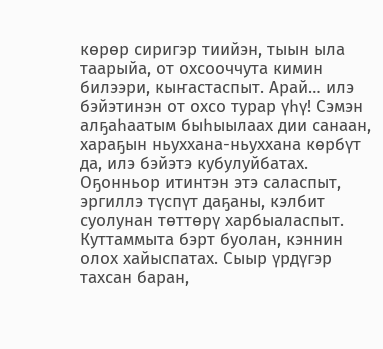көрөр сиригэр тиийэн, тыын ыла таарыйа, от охсооччута кимин билээри, кыҥастаспыт. Арай… илэ бэйэтинэн от охсо турар үһү! Сэмэн алҕаһаатым быһыылаах дии санаан, хараҕын ньуххана-ньуххана көрбүт да, илэ бэйэтэ кубулуйбатах. Оҕонньор итинтэн этэ саласпыт, эргиллэ түспүт даҕаны, кэлбит суолунан төттөрү харбыаласпыт. Куттаммыта бэрт буолан, кэннин олох хайыспатах. Сыыр үрдүгэр тахсан баран,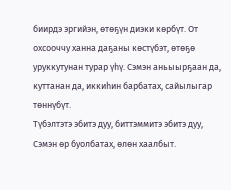биирдэ эргийэн, өтөҕүн диэки көрбүт. От охсооччу ханна даҕаны көстүбэт, өтөҕө уруккутунан турар үһү. Сэмэн аньыырҕаан да, куттанан да, иккиһин барбатах, сайылыгар төннүбүт.
Түбэлтэтэ эбитэ дуу, биттэммитэ эбитэ дуу, Сэмэн өр буолбатах, өлөн хаалбыт.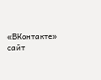«ВКонтакте» сайт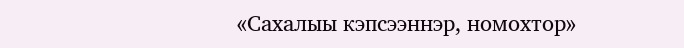«Сахалыы кэпсээннэр, номохтор»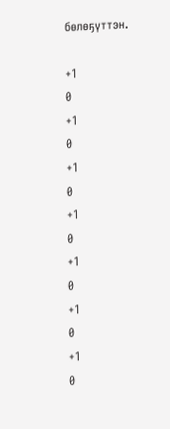бөлөҕүттэн.

+1
0
+1
0
+1
0
+1
0
+1
0
+1
0
+1
0